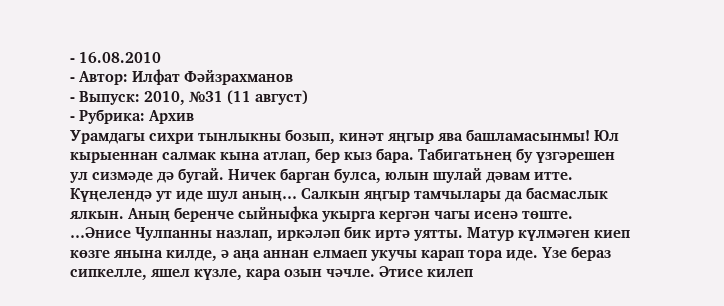- 16.08.2010
- Автор: Илфат Фәйзрахманов
- Выпуск: 2010, №31 (11 август)
- Рубрика: Архив
Урамдагы сихри тынлыкны бозып, кинәт яңгыр ява башламасынмы! Юл кырыеннан салмак кына атлап, бер кыз бара. Табигатьнең бу үзгәрешен ул сизмәде дә бугай. Ничек барган булса, юлын шулай дәвам итте. Күңелендә ут иде шул аның… Салкын яңгыр тамчылары да басмаслык ялкын. Аның беренче сыйныфка укырга кергән чагы исенә төште.
…Әнисе Чулпанны назлап, иркәләп бик иртә уятты. Матур күлмәген киеп көзге янына килде, ә аңа аннан елмаеп укучы карап тора иде. Үзе бераз сипкелле, яшел күзле, кара озын чәчле. Әтисе килеп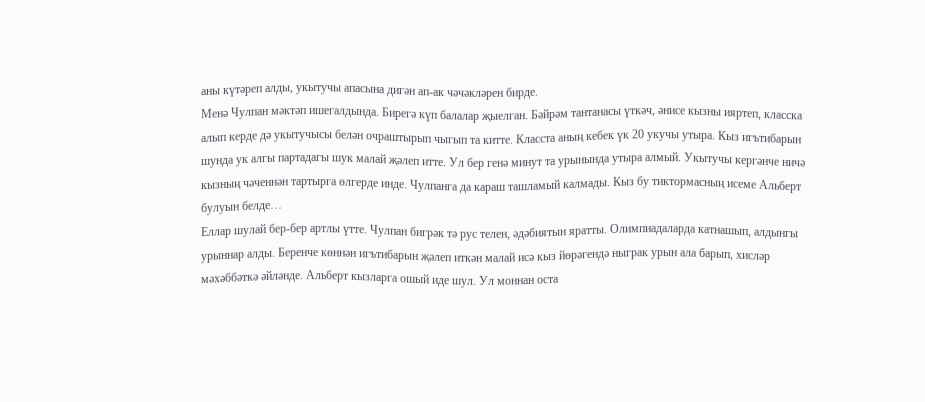аны күтәреп алды, укытучы апасына дигән ап-ак чәчәкләрен бирде.
Менә Чулпан мәктәп ишегалдында. Бирегә күп балалар җыелган. Бәйрәм тантанасы үткәч, әнисе кызны ияртеп, класска алып керде дә укытучысы белән очраштырып чыгып та китте. Класста аның кебек үк 20 укучы утыра. Кыз игътибарын шунда ук алгы партадагы шук малай җәлеп итте. Ул бер генә минут та урынында утыра алмый. Укытучы кергәнче ничә кызның чәченнән тартырга өлгерде инде. Чулпанга да караш ташламый калмады. Кыз бу тиктормасның исеме Альберт булуын белде…
Еллар шулай бер-бер артлы үтте. Чулпан бигрәк тә рус телен, әдәбиятын яратты. Олимпиадаларда катнашып, алдынгы урыннар алды. Беренче көннән игътибарын җәлеп иткән малай исә кыз йөрәгендә ныграк урын ала барып, хисләр мәхәббәткә әйләнде. Альберт кызларга ошый иде шул. Ул моннан оста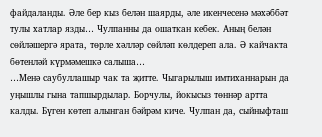файдаланды. Әле бер кыз белән шаярды, әле икенчесенә мәхәббәт тулы хатлар язды… Чулпанны да ошаткан кебек. Аның белән сөйләшергә ярата, төрле хәлләр сөйләп көлдереп ала. Ә кайчакта бөтенләй күрмәмешкә салыша…
…Менә саубуллашыр чак та җитте. Чыгарылыш имтиханнарын да уңышлы гына тапшырдылар. Борчулы, йокысыз төннәр артта калды. Бүген көтеп алынган бәйрәм киче. Чулпан да, сыйныфташ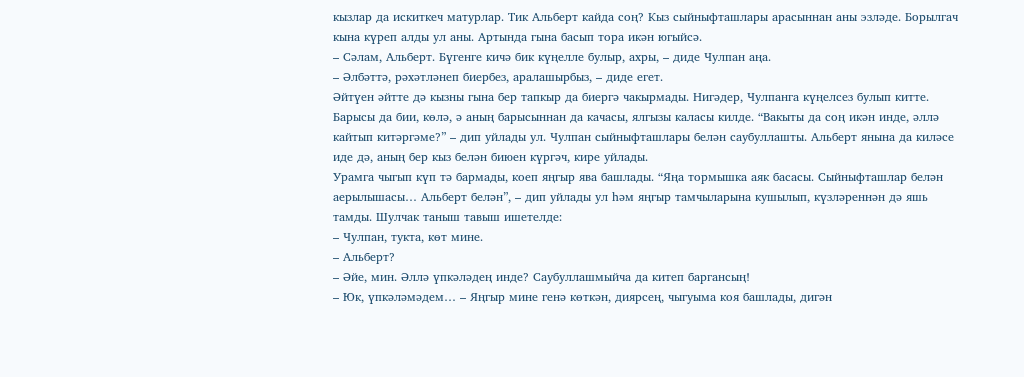кызлар да искиткеч матурлар. Тик Альберт кайда соң? Кыз сыйныфташлары арасыннан аны эзләде. Борылгач кына күреп алды ул аны. Артында гына басып тора икән югыйсә.
– Сәлам, Альберт. Бүгенге кичә бик күңелле булыр, ахры, – диде Чулпан аңа.
– Әлбәттә, рәхәтләнеп биербез, аралашырбыз, – диде егет.
Әйтүен әйтте дә кызны гына бер тапкыр да биергә чакырмады. Нигәдер, Чулпанга күңелсез булып китте. Барысы да бии, көлә, ә аның барысыннан да качасы, ялгызы каласы килде. “Вакыты да соң икән инде, әллә кайтып китәргәме?” – дип уйлады ул. Чулпан сыйныфташлары белән саубуллашты. Альберт янына да киләсе иде дә, аның бер кыз белән биюен күргәч, кире уйлады.
Урамга чыгып күп тә бармады, коеп яңгыр ява башлады. “Яңа тормышка аяк басасы. Сыйныфташлар белән аерылышасы… Альберт белән”, – дип уйлады ул һәм яңгыр тамчыларына кушылып, күзләреннән дә яшь тамды. Шулчак таныш тавыш ишетелде:
– Чулпан, тукта, көт мине.
– Альберт?
– Әйе, мин. Әллә үпкәләдең инде? Саубуллашмыйча да китеп баргансың!
– Юк, үпкәләмәдем… – Яңгыр мине генә көткән, диярсең, чыгуыма коя башлады, дигән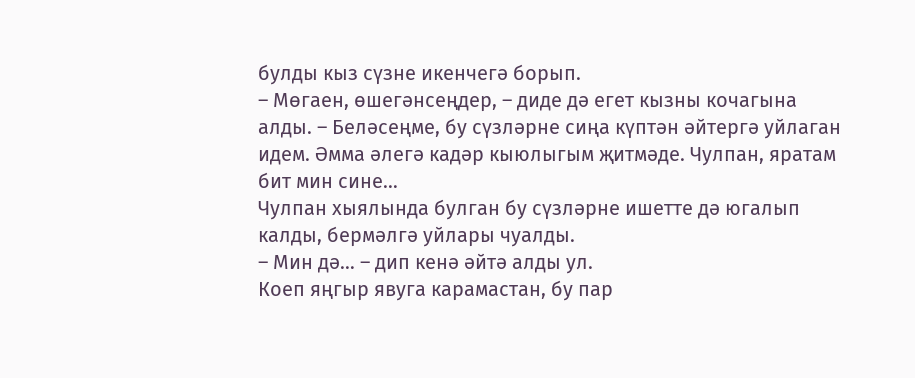булды кыз сүзне икенчегә борып.
– Мөгаен, өшегәнсеңдер, – диде дә егет кызны кочагына алды. – Беләсеңме, бу сүзләрне сиңа күптән әйтергә уйлаган идем. Әмма әлегә кадәр кыюлыгым җитмәде. Чулпан, яратам бит мин сине…
Чулпан хыялында булган бу сүзләрне ишетте дә югалып калды, бермәлгә уйлары чуалды.
– Мин дә… – дип кенә әйтә алды ул.
Коеп яңгыр явуга карамастан, бу пар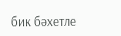бик бәхетле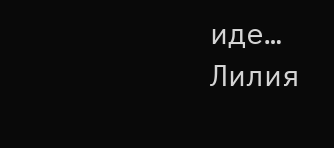иде…
Лилия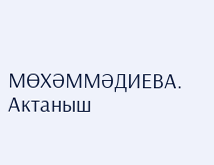МӨХӘММӘДИЕВА.
Актаныш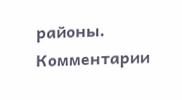районы.
Комментарии